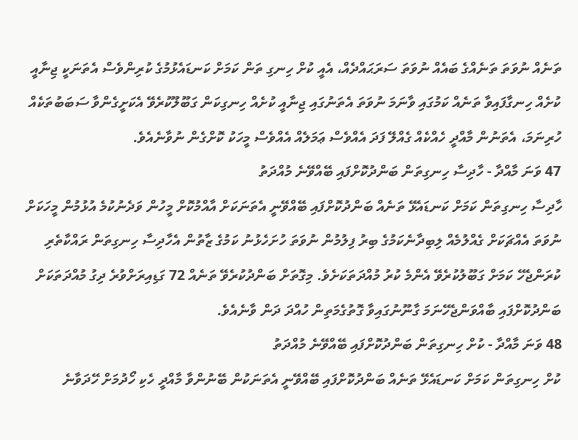ތަނެއް ނުވަތަ ތަނެއްގެ ބައެއް ނުވަތަ ސަރަޙައްދެއް، އެއީ ކުށް ހިނގި ތަން ކަމަށް ކަނޑައެޅުމުގެ ކުރިންވެސް އެތަނަކީ ޖިނާއީ ކުށެއް ހިނގާފައިވާ ތަނެއް ކަމުގައި ވާނަމަ ނުވަތަ އެތަނުގައި ޖިނާއީ ކުށެއް ހިނގިކަން ގަބޫލޫކުރެވޭ އެކަށީގެންވާ ސަބަބުތަކެއް ހުރިނަމަ، އެތަނުން މާއްދީ ހެއްކެއް ގެއްލޭ ފަދަ އެއްވެސް ޢަމަލެއް އެއްވެސް މީހަކު ކޮށްގެން ނުވާނެއެވެ.
47 ވަނަ މާއްދާ - ހާދިސާ ހިނގިތަން ބަންދުކޮށްފައި ބޭއްވޭނެ މުއްދަތު
ހާދިސާ ހިނގިތަން ކަމަށް ކަނޑައެޅޭ ތަނެއް ބަންދުކޮށްފައި ބޭއްވޭނީ އެތަނަކަށް އާއްމުކޮށް މީހުން ވަދެނުކުމެ އުޅުމުން މީހަކަށް ނުވަތަ އެއްޗަކަށް ގެއްލުމެއް ލިބިދާނެކަމުގެ ބިރު ފިލުމުން ނުވަތަ ހުށަހެޅުނު ކަމުގެ ޒާތުން އެހާދިސާ ހިނގިތަން ރައްކާތެރި ކުރަންޖެހޭ ކަމަށް ގަބޫލުކުރެވޭ އެންމެ ކުރު މުއްދަތަކަށެވެ. މިގޮތަށް ބަންދުކުރެވޭ ތަނެއް 72 ގަޑިއިރަށްވުރެ ދިގު މުއްދަތަކަށް ބަންދުކޮށްފައި ބާއްވަންޖެހޭނަމަ ގާނޫނުގައިވާ ގޮތުގެމަތިން ހުއްދަ ދަން ވާނެއެވެ.
48 ވަނަ މާއްދާ - ކުށް ހިނގިތަން ބަންދުކޮށްފައި ބޭއްވޭނެ މުއްދަތު
ކުށް ހިނގިތަން ކަމަށް ކަނޑައެޅޭ ތަނެއް ބަންދުކޮށްފައި ބޭއްވޭނީ އެތަނަކުން ބޭނުންވާ މާއްދީ ހެކި ހޯދުމަށް ހޭދަވާނެ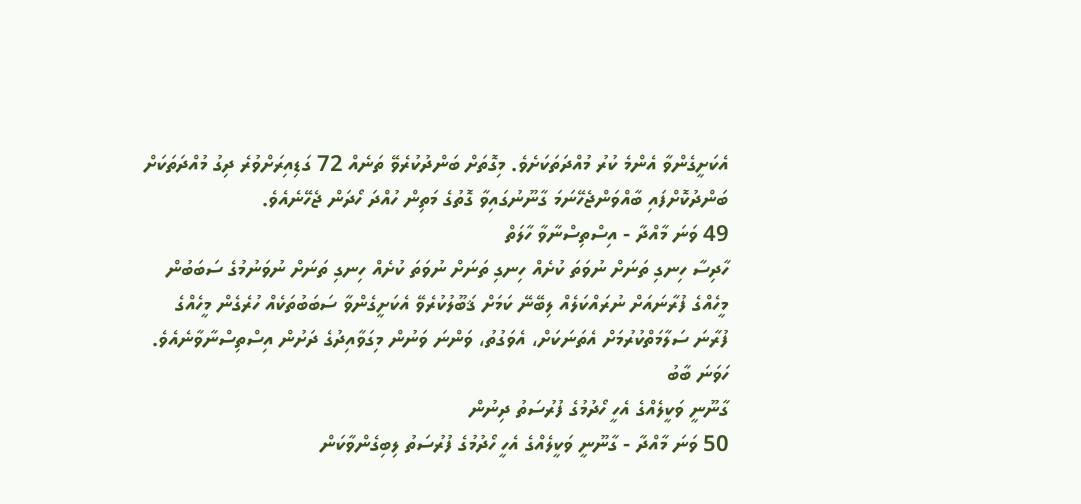އެކަށީގެންވާ އެންމެ ކުރު މުއްދަތަކަށެވެ. މިގޮތަށް ބަންދުކުރެވޭ ތަނެއް 72 ގަޑިއިރަށްވުރެ ދިގު މުއްދަތަކަށް ބަންދުކޮށްފައި ބާއްވަންޖެހޭނަމަ ގާނޫނުގައިވާ ގޮތުގެ މަތިން ހުއްދަ ހޯދަން ޖެހޭނެއެވެ.
49 ވަނަ މާއްދާ - އިސްތިސްނާވާ ހާލަތް
ހާދިސާ ހިނގި ތަނަށް ނުވަތަ ކުށެއް ހިނގި ތަނަށް ނުވަތަ ކުށެއް ހިނގި ތަނަށް ނުވަނުމުގެ ސަބަބުން މީހެއްގެ ފުރާނައަށް ނުރައްކަލެއް ލިބޭނޭ ކަމަށް ޤަބޫލުކުރެވޭ އެކަށީގެންވާ ސަބަބުތަކެއް ހުރެގެން މީހެއްގެ ފުރާނަ ސަލާމަތްކުރުމަށް އެތަނަކަށް، އެވަގުތު، ވަންނަ ވަނުން މިގަވާއިދުގެ ދަށުން އިސްތިސްނާވާނެއެވެ.
ހަވަނަ ބާބު
ގާނޫނީ ވަކީލެއްގެ އެހީ ހޯދުމުގެ ފުރުސަތު ދިނުން
50 ވަނަ މާއްދާ - ގާނޫނީ ވަކީލެއްގެ އެހީ ހޯދުމުގެ ފުރުސަތު ލިބިގެންވާކަން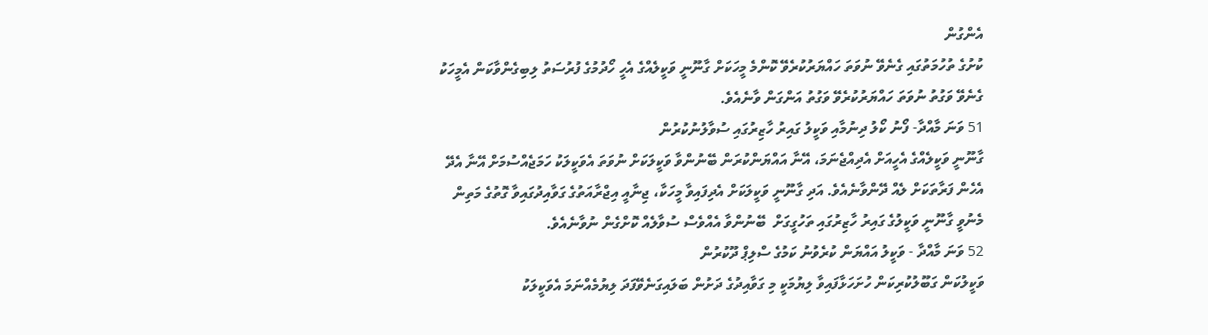އެންގުން
ކުށުގެ ތުހުމަތުގައި ގެނެވޭ ނުވަތަ ހައްޔަރުކުރެވޭ ކޮންމެ މީހަކަށް ގާނޫނީ ވަކީލެއްގެ އެހީ ހޯދުމުގެ ފުރުސަތު ލިބިގެންވާކަން އެމީހަކު ގެނެވޭ ވަގުތު ނުވަތަ ހައްޔަރުކުރެވޭ ވަގުތު އަންގަން ވާނެއެވެ.
51 ވަނަ މާއްދާ- ފޯނު ކޯލު ދިނުމާއި ވަކީލު ގައިރު ހާޒިރުގައި ސުވާލުނުކުރުން
ގާނޫނީ ވަކީލެއްގެ އެހީއަށް އެދިއްޖެނަމަ، އޭނާ އައްޔަންކުރަން ބޭނުންވާ ވަކީލަކަށް ނުވަތަ އެވަކީލަކު ހަމަޖެއްސުމަށް އޭނާ އެދޭ އެހެން ފަރާތަކަށް ލެއް ދޭންވާނެއެވެ. އަދި ގާނޫނީ ވަކީލަކަށް އެދިފައިވާ މީހަކާ، ޖިނާއީ އިޖްރާއަތުގެ ގަވާއިދުގައިވާ ގޮތުގެ މަތިން މެނުވީ ގާނޫނީ ވަކީލުގެ ގައިރު ހާޒިރުގައި ތަހުގީގަށް  ބޭނުންވާ އެއްވެސް ސުވާލެއް ކޮށްގެން ނުވާނެއެވެ.
52 ވަނަ މާއްދާ - ވަކީލު އައްޔަން ކުރެވުނު ކަމުގެ ސްލިޕް ދޫކުރުން
ވަކީލުކަން ގަބޫލުކުރިކަން ހުށަހަޅާފައިވާ ލިޔުމަކީ މި ގަވާއިދުގެ ދަށުން ބަލައިގަނެވޭފަދަ ލިޔުމެއްނަމަ އެވަކީލަކު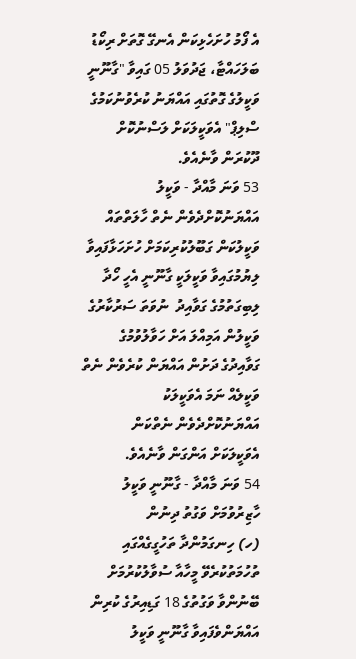އެ ފޯމު ހުށަހެޅިކަން އެނގޭ ގޮތަށް ރިކޯޑު ބަލަހައްޓާ، ޖަދުވަލު 05 ގައިވާ "ގާނޫނީ ވަކީލުގެ ގޮތުގައި އައްޔަނު ކުރެވުނުކަމުގެ ސްލިޕް" އެވަކީލަކަށް ލަސްނުކޮށް ދޫކުރަން ވާނެއެވެ.
53 ވަނަ މާއްދާ - ވަކީލު އައްޔަނުކޮށްދެވެން ނެތް ހާލަތްތައް
ވަކީލުކަން ގަބޫލުކުރިކަމަށް ހުށަހަޅާފައިވާ ލިޔުމުގައިވާ ވަކީލަކީ ގާނޫނީ އެހީ ހޯދާ ލިބިގަތުމުގެ ގަވާއިދު  ނުވަތަ ސަރުކާރުގެ ވަކީލުން އަމިއްލަ އަށް ހަވާލުވުމުގެ ގަވާއިދުގެ ދަށުން އައްޔަން ކުރެވެން ނެތް ވަކީލެއް ނަމަ އެވަކީލަކު އައްޔަނުކޮށްދެވެން ނެތްކަން އެވަކީލަކަށް އަންގަން ވާނެއެވެ.
54 ވަނަ މާއްދާ - ގާނޫނީ ވަކީލު ހާޒިރުވުމަށް ވަގުތު ދިނުން
(ހ) ހިނގަމުންދާ ތަހުގީގެއްގައި ތުހުމަތުކުރެވޭ މީހާއާ ސުވާލުކުރުމަށް ބޭނުންވާ ވަގުތުގެ 18 ގަޑިއިރުގެ ކުރިން އައްޔަންވެފައިވާ ގާނޫނީ ވަކީލު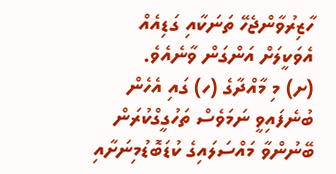ހާޒިރުވާންޖެހޭ ތަނަކާއި ގަޑިއެއް އެވަކީލަށް އަންގަން ވާނެއެވެ.
(ށ) މި މާއްދާގެ (ހ) ގައި އެހެން ބުނެފައިވީ ނަމަވެސް ތަހުގީގްކުރަން ބޭނުންވާ މައްސަލައިގެ ކުޑަބޮޑުމިނަށާއި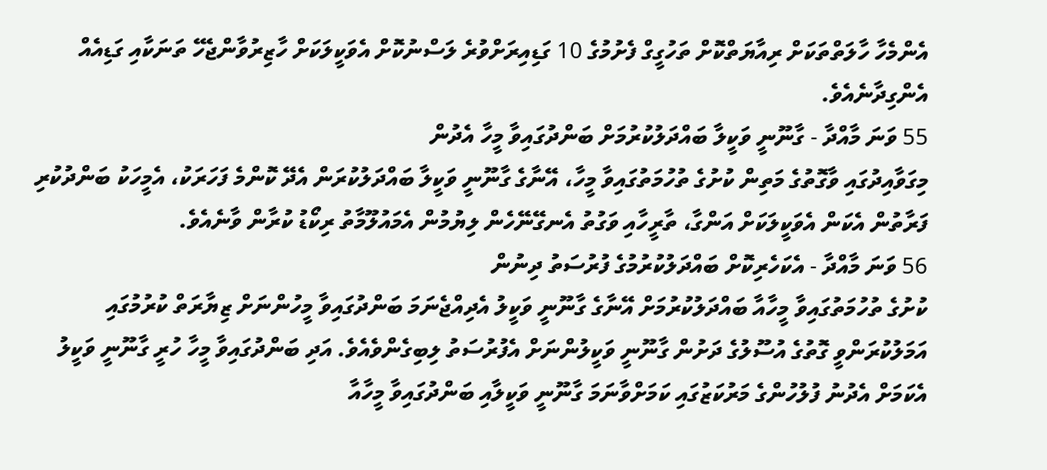އެންމެހާ ހާލަތްތަކަށް ރިއާޔަތްކޮށް ތަހުގީގް ފެށުމުގެ 10 ގަޑިއިރަށްވުރެ ލަސްނުކޮށް އެވަކީލަކަށް ހާޒިރުވާންޖެހޭ ތަނަކާއި ގަޑިއެއް އެންގިދާނެއެވެ.
55 ވަނަ މާއްދާ - ގާނޫނީ ވަކީލާ ބައްދަލުކުރުމަށް ބަންދުގައިވާ މީހާ އެދުން
މިގަވާއިދުގައި ވާގޮތުގެ މަތިން ކުށުގެ ތުހުމަތުގައިވާ މީހާ، އޭނާގެ ގާނޫނީ ވަކީލާ ބައްދަލުކުރަން އެދޭ ކޮންމެ ފަހަރަކު، އެމީހަކު ބަންދުކުރި ފަރާތުން އެކަން އެވަކީލަކަށް އަންގާ، ތާރީހާއި ވަގުތު އެނގޭނޭހެން ލިޔުމުން އެމައުލޫމާތު ރިކޯޑު ކުރާން ވާނެއެވެ.
56 ވަނަ މާއްދާ - އެކަހެރިކޮށް ބައްދަލުކުރުމުގެ ފުރުސަތު ދިނުން
ކުށުގެ ތުހުމަތުގައިވާ މީހާއާ ބައްދަލުކުރުމަށް އޭނާގެ ގާނޫނީ ވަކީލު އެދިއްޖެނަމަ ބަންދުގައިވާ މީހުންނަށް ޒިޔާރަތް ކުރުމުގައި އަމަލުކުރަންވީ ގޮތުގެ އުސޫލުގެ ދަށުން ގާނޫނީ ވަކީލުންނަށް އެފުރުސަތު ލިބިގެންވެއެވެ. އަދި ބަންދުގައިވާ މީހާ ހުރީ ގާނޫނީ ވަކީލު އެކަމަށް އެދުނު ފުލުހުންގެ މަރުކަޒުގައި ކަމަށްވާނަމަ ގާނޫނީ ވަކީލާއި ބަންދުގައިވާ މީހާއާ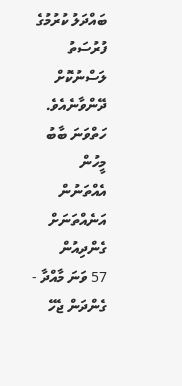ބައްދަލު ކުރުމުގެ ފުރުސަތު ލަސްނުކޮށް ދޭންވާނެއެވެ.
ހަތްވަނަ ބާބު
މީހުން އެއްތަނުން އަނެއްތަނަށް ގެންދިއުން
57 ވަނަ މާއްދާ - ގެންދަން ޖެހޭ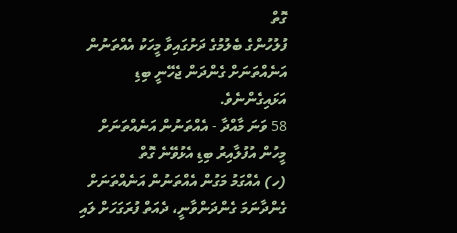ގޮތް
ފުލުހުންގެ ބެލުމުގެ ދަށުގައިވާ މީހަކު އެއްތަނުން އަނެއްތަނަށް ގެންދަން ޖެހޭނީ ބިޑި އަޅައިގެންނެވެ.
58 ވަނަ މާއްދާ - އެއްތަނުން އަނެއްތަނަށް މީހުން އުފުލާއިރު ބިޑި އެޅުވޭނެ ގޮތް
(ހ) އެއްގަމު މަގުން އެއްތަނުން އަނެއްތަނަށް ގެންދާނަމަ ގެންދަންވާނީ، ދެއަތް ފުރަގަހަށް ލައި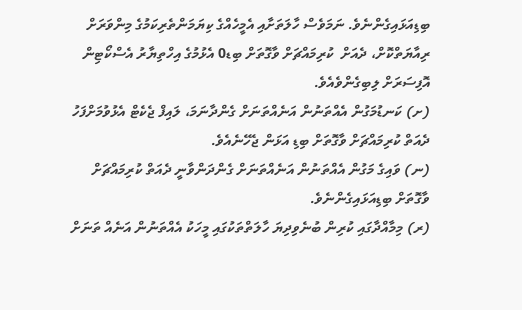ބިޑިއަޅައިގެންނެވެ. ނަމަވެސް ހާލަތަށާއި އެމީހެއްގެ ކިޔަމަންތެރިކަމުގެ މިންވަރަށް ރިއާޔަތްކޮށް، ދެއަށް  ކުރިމައްޗަށް ވާގޮތަށް ބިޑ0 އެޅުމުގެ އިހްތިޔާރު އެސްކޯޓިން އޮފިސަރަށް ލިބިގެންވެއެވެ.
(ށ) ކަނޑުމަގުން އެއްތަނުން އަނެއްތަނަށް ގެންދާނަމަ، ލައިފް ޖެކެޓް އެޅުވުމަށްފަހު ދެއަތް ކުރިމައްޗަށް ވާގޮތަށް ބިޑި އަޅަން ޖެހޭނެއެވެ.
(ނ) ވައިގެ މަގުން އެއްތަނުން އަނެއްތަނަށް ގެންދަންވާނީ ދެއަތް ކުރިމައްޗަށް ވާގޮތަށް ބިޑިއަޅައިގެންނެވެ.
(ރ) މިމާއްދާގައި ކުރިން ބުނެވިދިޔަ ހާލަތްތަކުގައި މީހަކު އެއްތަނުން އަނެއް ތަނަށް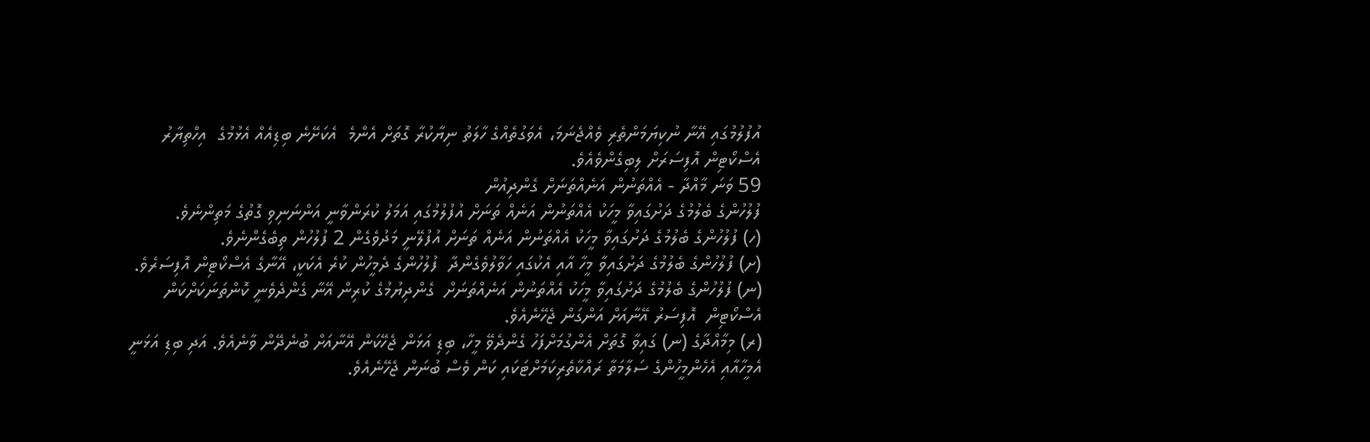އުފުލުމުގައި އޭނާ ނުކިޔަމަންތެރި ވެއްޖެނަމަ، އެވަގުތެއްގެ ހާލަތު ނިޔާކުރާ ގޮތަށް އެންމެ  އެކަށޭނެ ބިޑިއެއް އެޅުމުގެ  އިހްތިޔާރު އެސްކޯޓިން އޮފިސަރަށް ލިބިގެންވެއެވެ.
59 ވަނަ މާއްދާ - އެއްތަނުން އަނެއްތަނަށް ގެންދިއުން
ފުލުހުންގެ ބެލުމުގެ ދަށުގައިވާ މީހަކު އެއްތަނުން އަނެއް ތަނަށް އުފުލުމުގައި އަމަލު ކުރަންވާނީ އަންނަނިވި ގޮތުގެ މަތިންނެވެ.
(ހ) ފުލުހުންގެ ބެލުމުގެ ދަށުގައިވާ މީހަކު އެއްތަނުން އަނެއް ތަނަށް އުފުލޭނީ މަދުވެގެން 2 ފުލުހުން ތިބެގެންނެވެ.
(ށ) ފުލުހުންގެ ބެލުމުގެ ދަށުގައިވާ މީހާ އާއި އެކުގައި ހަވާލުވެގެންދާ  ފުލުހުންގެ ދެމީހުން ކުރެ އެކަކީ، އޭނާގެ އެސްކޯޓިން އޮފިސަރެވެ.
(ނ) ފުލުހުންގެ ބެލުމުގެ ދަށުގައިވާ މީހަކު އެއްތަނުން އަނެއްތަނަށް  ގެންދިޔުމުގެ ކުރިން އޭނާ ގެންދެވެނީ ކޮންތަނަކަށްކަން އެސްކޯޓިން  އޮފިސަރު އޭނާއަށް އަންގަން ޖެހޭނެއެވެ.
(ރ) މިމާއްދާގެ (ނ) ގައިވާ ގޮތަށް އެންގުމަށްފަހު ގެންދެވޭ މީހާ، ބިޑި އަޅަން ޖެހޭކަން އޭނާއަށް ބުނެދޭން ވާނެއެވެ. އަދި ބިޑި އަޅަނީ އެމީހާއާއި އެހެންމީހުންގެ ސަލާމަތާ ރައްކާތެރިކަމަށްޓަކައި ކަން ވެސް ބުނަން ޖެހޭނެއެވެ.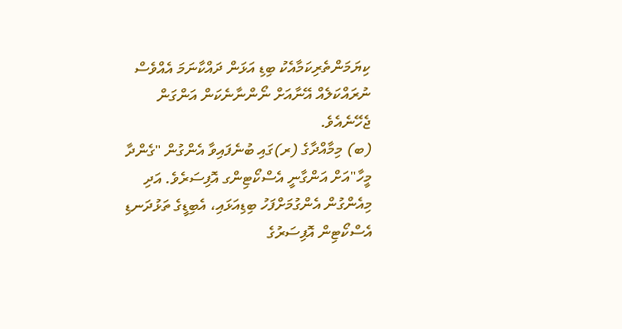ކިޔަމަންތެރިކަމާއެކު ބިޑި އަޅަން ދައްކާނަމަ އެއްވެސް ނުރައްކަލެއް އޭނާއަށް ނޯންނާނެކަން އަންގަން ޖެހޭނެއެވެ.
(ބ) މިމާއްދާގެ (ރ)ގައި ބުނެފައިވާ އެންގުން "ގެންދާ މީހާ"އަށް އަންގާނީ އެސްކޯޓިންގ އޮފިސަރެވެ. އަދި މިއެންގުން އެންގުމަށްފަހު ބިޑިއަޅައި، އެބިޑީގެ ތަޅުދަނޑި އެސްކޯޓިން އޮފިސަރުގެ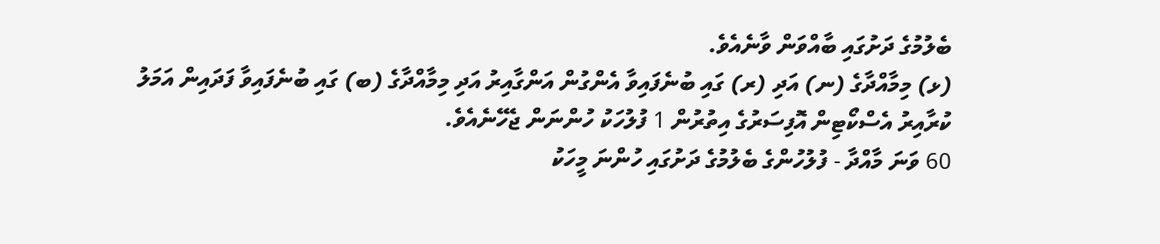ބެލުމުގެ ދަށުގައި ބާއްވަން ވާނެއެވެ.
(ޅ) މިމާއްދާގެ (ނ) އަދި (ރ) ގައި ބުނެފައިވާ އެންގުން އަންގާއިރު އަދި މިމާއްދާގެ (ބ) ގައި ބުނެފައިވާ ފަދައިން އަމަލު ކުރާއިރު އެސްކޯޓިން އޮފިސަރުގެ އިތުރުން 1 ފުލުހަކު ހުންނަން ޖެހޭނެއެވެ.
60 ވަނަ މާއްދާ - ފުލުހުންގެ ބެލުމުގެ ދަށުގައި ހުންނަ މީހަކު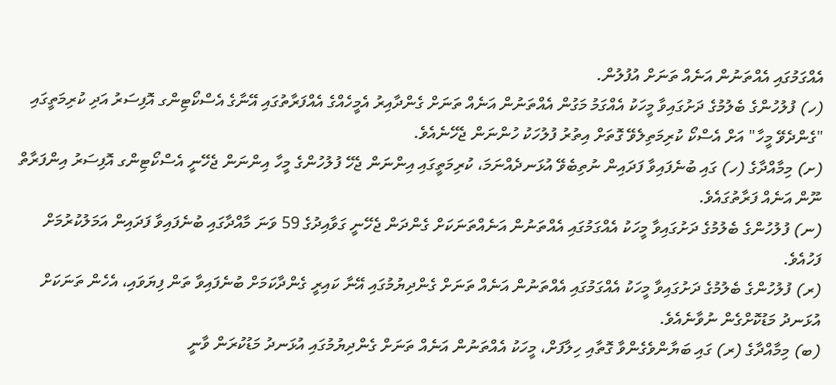އެއްގަމުގައި އެއްތަނުން އަނެއް ތަނަށް އުފުލުން.
(ހ) ފުލުހުންގެ ބެލުމުގެ ދަށުގައިވާ މީހަކު އެއްގަމު މަގުން އެއްތަނުން އަނެއް ތަނަށް ގެންދާއިރު އެމީހެއްގެ އެއްފަރާތުގައި އޭނާގެ އެސްކޯޓިންގ އޮފިސަރު އަދި ކުރިމަތީގައި "ގެންދެވޭ މީހާ" އަށް އެސްކޯ ކުރިމަތިލެވޭ ގޮތަށް އިތުރު ފުލުހަކު ހުންނަން ޖެހޭނެއެވެ.
(ށ) މިމާއްދާގެ (ހ) ގައި ބުނެފައިވާ ފަދައިން ނުތިބެވޭ އުޅަނދެއްނަމަ، ކުރިމަތީގައި އިންނަން ޖެހޭ ފުލުހުންގެ މީހާ އިންނަން ޖެހޭނީ އެސްކޯޓިންގ އޮފިސަރު އިންފަރާތް ނޫން އަނެއް ފަރާތުގައެވެ.
(ނ) ފުލުހުންގެ ބެލުމުގެ ދަށުގައިވާ މީހަކު އެއްގަމުގައި އެއްތަނުން އަނެއްތަނަކަށް ގެންދަން ޖެހޭނީ ގަވާއިދުގެ 59 ވަނަ މާއްދާގައި ބުނެފައިވާ ފަދައިން އަމަލުކުރުމަށް ފަހުއެވެ.
(ރ) ފުލުހުންގެ ބެލުމުގެ ދަށުގައިވާ މީހަކު އެއްގަމުގައި އެއްތަނުން އަނެއް ތަނަށް ގެންދިޔުމުގައި އޭނާ ކައިރީ ގެންދާކަމަށް ބުނެފައިވާ ތަން ފިޔަވައި، އެހެން ތަނަކަށް އުޅަނދު މަޑުކޮށްގެން ނުވާނެއެވެ.
(ބ) މިމާއްދާގެ (ރ) ގައި ބަޔާންވެގެންވާ ގޮތާއި ހިލާފަށް، މީހަކު އެއްތަނުން އަނެއް ތަނަށް ގެންދިޔުމުގައި އުޅަނދު މަޑުކުރަން ވާނީ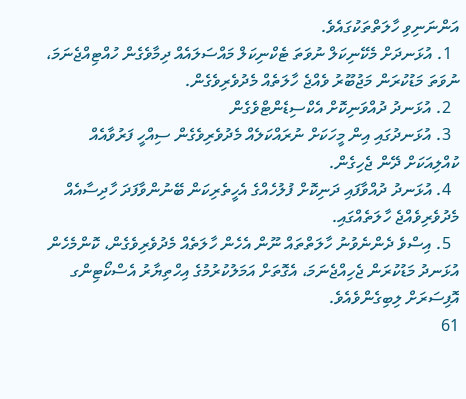އަންނަނިވި ހާލަތްތަކުގައެވެ.
  1. އުޅަނދަށް މެކޭނިކަލް ނުވަތަ ޓެކްނިކަލް މައްސަލައެއް ދިމާވެގެން ހުއްޓިއްޖެނަމަ، ނުވަތަ މަޑުކުރަން މަޖުބޫރު ވެއްޖެ ހާލަތެއް މެދުވެރިވެގެން.
  2. އުޅަނދު ދުއްވަނިކޮށް އެކްސިޑެންޓްވެގެން
  3. އުޅަނދުގައި އިން މީހަކަށް ނުރައްކަލެއް މެދުވެރިވެގެން ސިއްހީ ފަރުވާއެއް ކުއްލިއަކަށް ދޭން ޖެހިގެން.
  4. އުޅަނދު ދުއްވާފައި ދަނިކޮށް ފުލުހެއްގެ އެހީތެރިކަން ބޭނުންވާފަދަ ހާދިސާއެއް މެދުވެރިވެއްޖެ ހާލަތެއްގައި.
  5. އިސްވެ ދެންނެވުނު ހާލަތްތައް ނޫން އެހެން ހާލަތެއް މެދުވެރިވެގެން، ކޮންމެހެން އުޅަނދު މަޑުކުރަން ޖެހިއްޖެނަމަ، އެގޮތަށް އަމަލުކުރުމުގެ އިހްތިޔާރު އެސްކޯޓިންގ އޮފިސަރަށް ލިބިގެންވެއެވެ.
61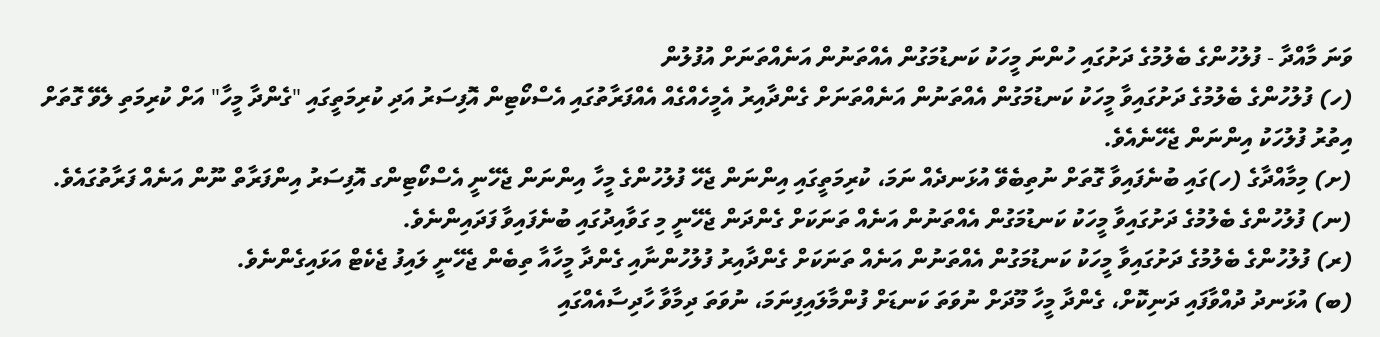ވަނަ މާއްދާ - ފުލުހުންގެ ބެލުމުގެ ދަށުގައި ހުންނަ މީހަކު ކަނޑުމަގުން އެއްތަނުން އަނެއްތަނަށް އުފުލުން
(ހ) ފުލުހުންގެ ބެލުމުގެ ދަށުގައިވާ މީހަކު ކަނޑުމަގުން އެއްތަނުން އަނެއްތަނަށް ގެންދާއިރު އެމީހެއްގެއް އެއްފަރާތުގައި އެސްކޯޓިން އޮފިސަރު އަދި ކުރިމަތީގައި "ގެންދާ މީހާ" އަށް ކުރިމަތި ލެވޭ ގޮތަށް އިތުރު ފުލުހަކު އިންނަން ޖެހޭނެއެވެ.
(ށ) މިމާއްދާގެ (ހ)ގައި ބުނެފައިވާ ގޮތަށް ނުތިބެވޭ އުޅަނދެއް ނަމަ، ކުރިމަތީގައި އިންނަން ޖެހޭ ފުލުހުންގެ މީހާ އިންނަން ޖެހޭނީ އެސްކޯޓިންގ އޮފިސަރު އިންފަރާތް ނޫން އަނެއް ފަރާތުގައެވެ.
(ނ) ފުލުހުންގެ ބެލުމުގެ ދަށުގައިވާ މީހަކު ކަނޑުމަގުން އެއްތަނުން އަނެއް ތަނަކަށް ގެންދަން ޖެހޭނީ މި ގަވާއިދުގައި ބުނެފައިވާ ފަދައިންނެވެ.
(ރ) ފުލުހުންގެ ބެލުމުގެ ދަށުގައިވާ މީހަކު ކަނޑުމަގުން އެއްތަނުން އަނެއް ތަނަކަށް ގެންދާއިރު ފުލުހުންނާއި ގެންދާ މީހާއާ ތިބެން ޖެހޭނީ ލައިފު ޖެކެޓް އަޅައިގެންނެވެ.
(ބ) އުޅަނދު ދުއްވާފައި ދަނިކޮށް، ގެންދާ މީހާ މޫދަށް ނުވަތަ ކަނޑަށް ފުންމާލައިފިނަމަ، ނުވަތަ ދިމާވާ ހާދިސާއެއްގައި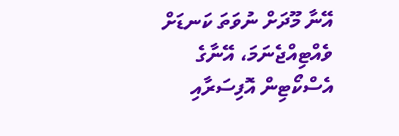އޭނާ މޫދަށް ނުވަތަ ކަނޑަށް ވެއްޓިއްޖެނަމަ، އޭނާގެ އެސްކޯޓިން އޮފިސަރާއި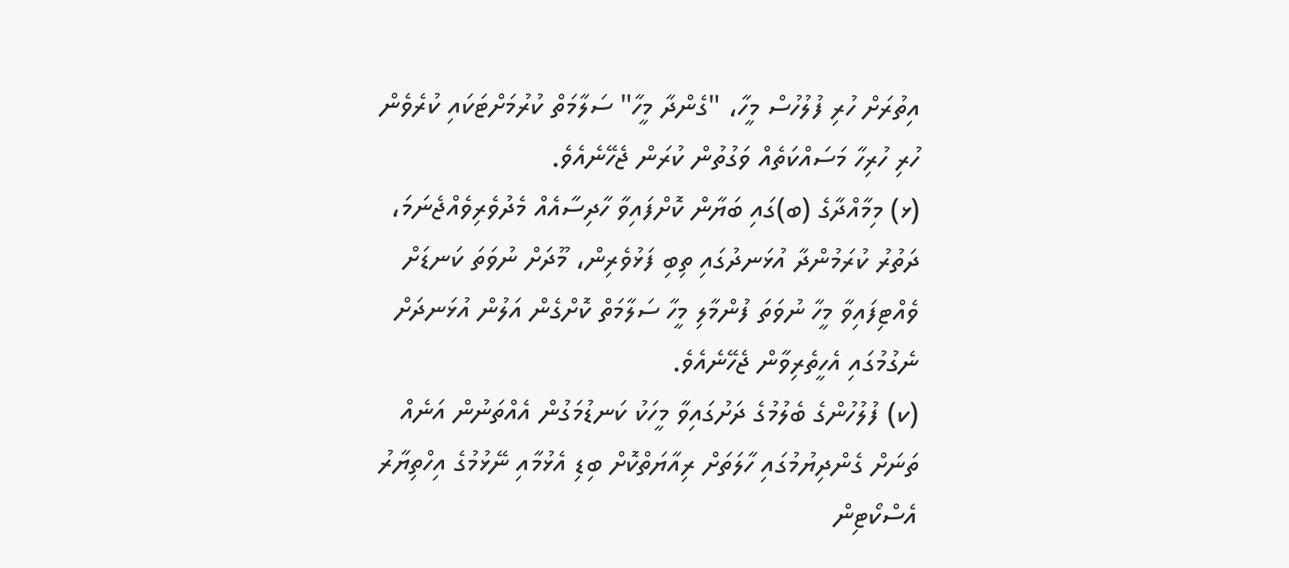އިތުރަށް ހުރި ފުލުހުސް މީހާ، "ގެންދާ މީހާ" ސަލާމަތް ކުރުމަށްޓަކައި ކުރެވެން ހުރި ހުރިހާ މަސައްކަތެއް ވަގުތުން ކުރަން ޖެހޭނެއެވެ.
(ޅ) މިމާއްދާގެ (ބ)ގައި ބަޔާން ކޮށްފައިވާ ހާދިސާއެއް މެދުވެރިވެއްޖެނަމަ، ދަތުރު ކުރަމުންދާ އުޅަނދުގައި ތިބި ފަޅުވެރިން، މޫދަށް ނުވަތަ ކަނޑަށް ވެއްޓިފައިވާ މީހާ ނުވަތަ ފުންމާލި މީހާ ސަލާމަތް ކޮށްގެން އަލުން އުޅަނދަށް ނެގުމުގައި އެހީތެރިވާން ޖެހޭނެއެވެ.
(ކ) ފުލުހުންގެ ބެލުމުގެ ދަށުގައިވާ މީހަކު ކަނޑުމަގުން އެއްތަނުން އަނެއް ތަނަށް ގެންދިޔުމުގައި ހާލަތަށް ރިއާޔަތްކޮށް ބިޑި އެޅުމާއި ނޭޅުމުގެ އިހްތިޔާރު އެސްކޯޓިން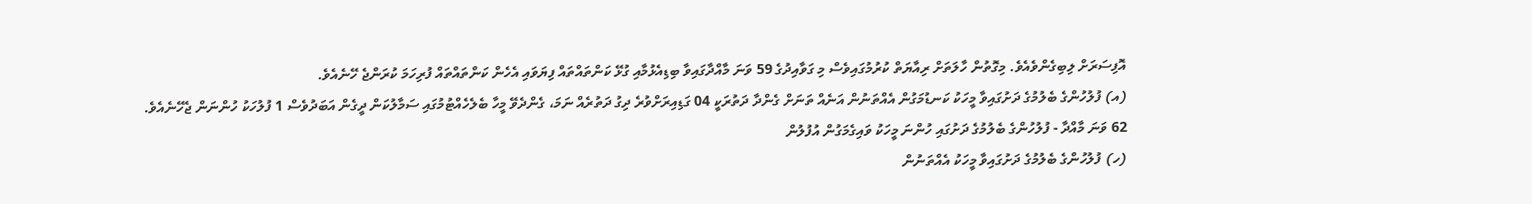އޮފިސަރަށް ލިބިގެންވެއެވެ. މިގޮތުން ހާލަތަށް ރިއާޔަތް ކުރުމުގައިވެސް މި ގަވާއިދުގެ 59 ވަނަ މާއްދާގައިވާ ބިޑިއެޅުމާއި ގުޅޭ ކަންތައްތައް ފިޔަވައި އެހެން ކަންތައްތައް ފުރިހަމަ ކުރަންޖެ ހޭނެއެވެ.
(އ) ފުލުހުންގެ ބެލުމުގެ ދަށުގައިވާ މީހަކު ކަނޑުމަގުން އެއްތަނުން އަނެއް ތަނަށް ގެންދާ ދަތުރަކީ 04 ގަޑިއިރަށްވުރެ ދިގު ދަތުރެއް ނަމަ، ގެންދެވޭ މީހާ ބެލެހެއްޓުމުގައި ސަމާލުކަން ދީގެން އަބަދުވެސް 1 ފުލުހަކު ހުންނަން ޖެހޭނެއެވެ.
62 ވަނަ މާއްދާ - ފުލުހުންގެ ބެލުމުގެ ދަށުގައި ހުންނަ މީހަކު ވައިގެމަގުން އުފުލުން
(ހ) ފުލުހުންގެ ބެލުމުގެ ދަށުގައިވާ މީހަކު އެއްތަނުން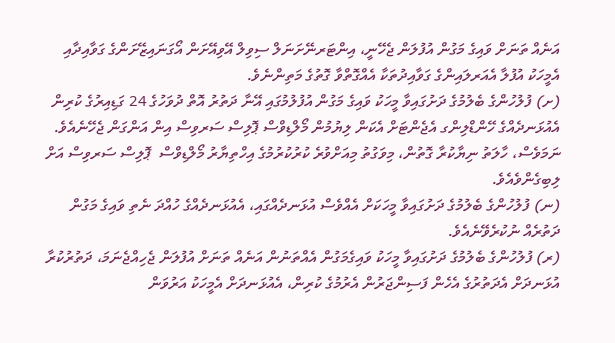އަނެއް ތަނަށް ވައިގެ މަގުން އުފުލަން ޖެހޭނީ، އިންޓަރނޭށަނަލް ސިވިލް އޭވިއޭށަން އޯގަނައިޒޭށަންގެ ގަވާއިދާއި އެމީހަކު އުފުލާ އެއަރލައިންގެ ގަވާއިދުތަކާ އެއްގޮތްވާ ގޮތުގެ މަތިންނެވެ.
(ށ) ފުލުހުންގެ ބެލުމުގެ ދަށުގައިވާ މީހަކު ވައިގެ މަގުން އުފުލުމުގައި އޭނާ ދަތުރު އޮތް ދުވަހުގެ 24 ގަޑިއިރުގެ ކުރިން އެއުޅަނދެއްގެ ހޭންޑްލިންގ އެޖެންޓަށް އެކަން ލިޔުމުން މޯލްޑިވްސް ޕޮލިސް ސަރވިސް އިން އަންގަން ޖެހޭނެއެވެ. ނަމަވެސް، ހާލަތު ނިޔާކުރާ ގޮތުން، މިވަގުތު މިއަށްވުރެ ކުރުކުރުމުގެ އިހްތިޔާރު މޯލްޑިވްސް  ޕޮލިސް ސަރވިސް އަށް ލިބިގެންވެއެވެ.
(ނ) ފުލުހުންގެ ބެލުމުގެ ދަށުގައިވާ މީހަކަށް އެއްވެސް އުޅަނދެއްގައި، އެއުޅަނދެއްގެ ހުއްދަ ނެތި ވައިގެ މަގުން ދަތުރެއް ނުކުރެވޭނެއެވެ.
(ރ) ފުލުހުންގެ ބެލުމުގެ ދަށުގައިވާ މީހަކު ވައިގެމަގުން އެއްތަނުން އަނެއް ތަނަށް އުފުލަން ޖެހިއްޖެނަމަ، ދަތުރުކުރާ އުޅަނދަށް އެދަތުރުގެ އެހެން ފަސިންޖަރުން އެރުމުގެ ކުރިން، އެއުޅަނދަށް އެމީހަކު އަރުވަން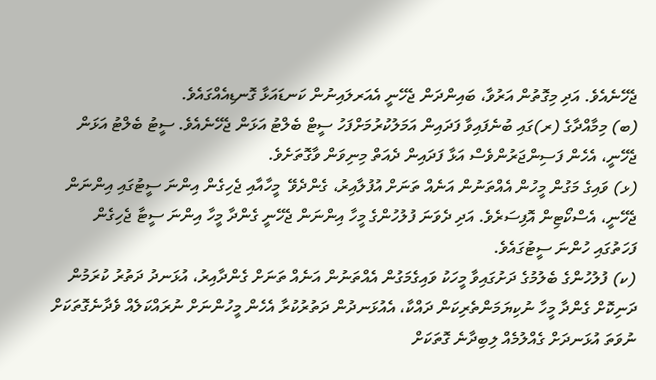ޖެހޭނެއެވެ. އަދި މިގޮތުން އަރުވާ، ބައިންދަން ޖެހޭނީ އެއަރލައިނުން ކަނޑައަޅާ ގޮނޑިއެއްގައެވެ.
(ބ) މިމާއްދާގެ (ރ)ގައި ބުނެފައިވާ ފަދައިން އަމަލުކުރުމަށްފަހު ސީޓް ބެލްޓު އަޅަން ޖެހޭނެއެވެ. ސީޓު ބެލްޓު އަޅަން ޖެހޭނީ، އެހެން ފަސިންޖަރުންވެސް އަޅާ ފަދައިން ދެއަތް މިނިވަން ވާގޮތަށެވެ.
(ޅ) ވައިގެ މަގުން މީހުން އެއްތަނުން އަނެއް ތަނަށް އުފުލާއިރު، ގެންދެވޭ  މީހާއާއި ޖެހިގެން އިންނަ ސީޓުގައި އިންނަން ޖެހޭނީ، އެސްކޯޓިން އޮފިސަރެވެ. އަދި ދެވަނަ ފުލުހުންގެ މީހާ އިންނަން ޖެހޭނީ ގެންދާ މީހާ އިންނަ ސީޓާ ޖެހިގެން ފަހަތުގައި ހުންނަ ސީޓުގައެވެ.
(ކ) ފުލުހުންގެ ބެލުމުގެ ދަށުގައިވާ މީހަކު ވައިގެމަގުން އެއްތަނުން އަނެއް ތަނަށް ގެންދާއިރު، އުޅަނދު ދަތުރު ކުރަމުން ދަނިކޮށް ގެންދާ މީހާ ނުކިޔަމަންތެރިކަން ދައްކާ، އެއުޅަނދުން ދަތުރުކުރާ އެހެން މީހުންނަށް ނުރައްކަލެއް ވެދާނެގޮތަކަށް ނުވަތަ އުޅަނދަށް ގެއްލުމެއް ލިބިދާނެ ގޮތަކަށް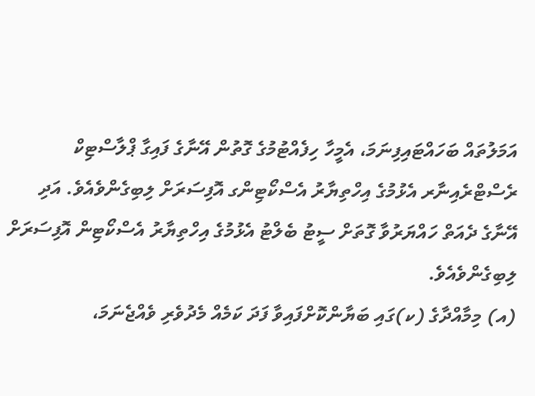އަމަލުތައް ބަހައްޓައިފިނަމަ، އެމީހާ ހިފެއްޓުމުގެ ގޮތުން އޭނާގެ ފައިގާ ޕްލާސްޓިކް ރެސްޓްރެއިނާރ އެޅުމުގެ އިހްތިޔާރު އެސްކޯޓިންގ އޮފިސަރަށް ލިބިގެންވެއެވެ. އަދި އޭނާގެ ދެއަތް ހައްޔަރުވާ ގޮތަށް ސީޓު ބެލްޓު އެޅުމުގެ އިހްތިޔާރު އެސްކޯޓިން އޮފިސަރަށް ލިބިގެންވެއެވެ.
(އ) މިމާއްދާގެ (ކ)ގައި ބަޔާންކޮށްފައިވާ ފަދަ ކަމެއް މެދުވެރި ވެއްޖެނަމަ،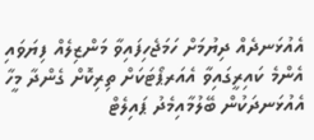އެއުޅަނދެއް ދިޔުމަށް ހަމަޖެހިފައިވާ މަންޒިލެއް ފިޔަވައި އެންމެ ކައިރީގައިވާ އެއަރޕޯޓަކަށް ތިރިކޮށް ގެންދާ މީހާ އެއުޅަނދަކުން ބޭލުމާއިމެދު ޕައިލެޓް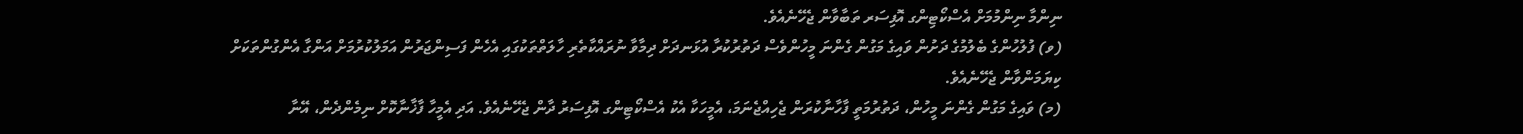ނިންމާ ނިންމުމަށް އެސްކޯޓިންގ އޮފިސަރ ތަބާވާން ޖެހޭނެއެވެ.
(ވ) ފުލުހުންގެ ބެލުމުގެ ދަށުން ވައިގެ މަގުން ގެންނަ މީހުންވެސް ދަތުރުކުރާ އުޅަނދަށް ދިމާވާ ނުރައްކާތެރި ހާލަތްތަކުގައި އެހެން ފަސިންޖަރުން އަމަލުކުރުމަށް އަންގާ އެންގުންތަކަށް ކިޔަމަންވާން ޖެހޭނެއެވެ.
(މ) ވައިގެ މަގުން ގެންނަ މީހުން، ދަތުރުމަތީ ފާހާނާކުރަން ޖެހިއްޖެނަމަ، އެމީހަކާ އެކު އެސްކޯޓިންގ އޮފިސަރު ދާން ޖެހޭނެއެވެ. އަދި އެމީހާ ފާޚާނާކޮށް ނިމެންދެން، އޭނާ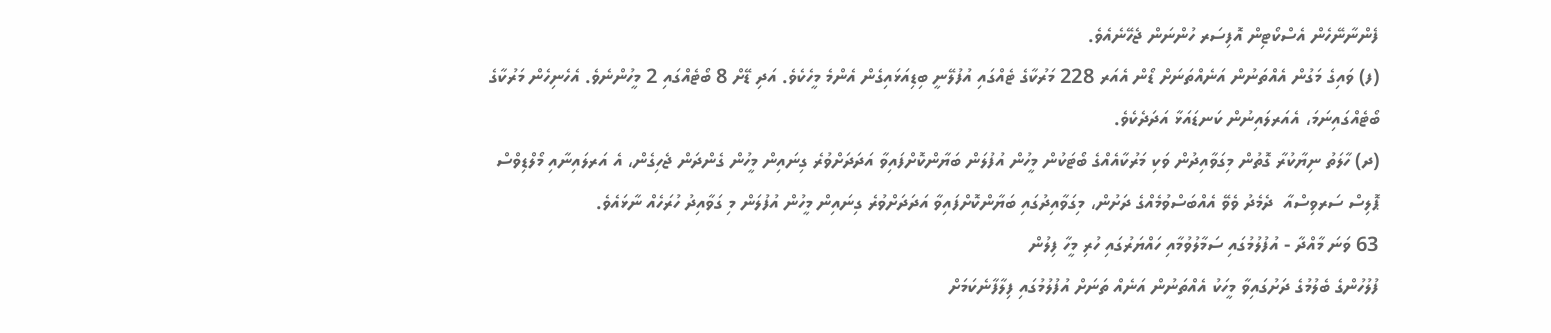ފެންނާނޭހެން އެސްކޯޓިން އޮފިސަރ ހުންނަން ޖެހޭނެއެވެ.
(ފ) ވައިގެ މަގުން އެއްތަނުން އަނެއްތަނަށް ޑޯން އެއަރ 228 މަރުކާގެ ޓެއްގައި އުފުލޭނީ ބިޑިއަޅައިގެން އެންމެ މީހެކެވެ. އަދި ޑޭށް 8 ބޯޓެއްގައި 2 މީހުންނެވެ. އެހެނިހެން މަރުކާގެ ބޯޓެއްގައިނަމަ، އެއަރލައިނުން ކަނޑައަޅާ އަދަދެކެވެ.
(ދ) ހާލަތު ނިޔާކުރާ ގޮތުން މިގަވާއިދުން ވަކި މަރުކާއެއްގެ ބޯޓަކުން މީހުން އުފުލަން ބަޔާންކޮށްފައިވާ އަދަދަށްވުރެ ގިނައިން މީހުން ގެންދަން ޖެހިގެން، އެ އަރލައިނާއި މޯލްޑިވްސް ޕޮލިސް ސަރވިސްއާ  ދެމެދު ވެވޭ އެއްބަސްވުމެއްގެ ދަށުން، މިގަވާއިދުގައި ބަޔާންކޮށްފައިވާ އަދަދަށްވުރެ ގިނައިން މީހުން އުފުލަން މި ގަވާއިދު ހުރަހެއް ނާޅައެވެ.
63 ވަނަ މާއްދާ - އުފުލުމުގައި ސަމާލުވުމާއި ހައްޔަރުގައި ހުރި މީހާ ފިލުން
ފުލުހުންގެ ބެލުމުގެ ދަށުގައިވާ މީހަކު އެއްތަނުން އަނެއް ތަނަށް އުފުލުމުގައި ފިލާފާނެކަމަށް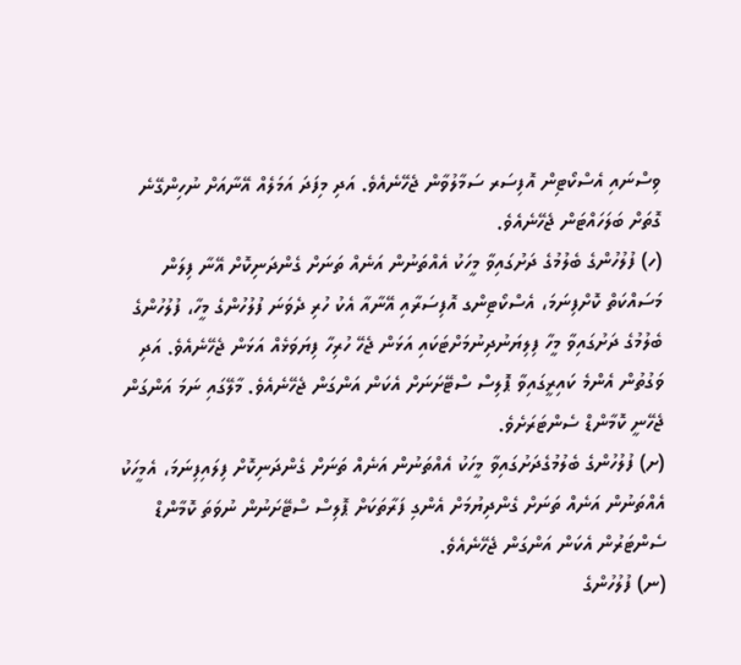ވިސްނައި އެސްކޯޓިން އޮފިސަރ ސަމާލުވާން ޖެހޭނެއެވެ. އަދި މިފަދަ އަމަލެއް އޭނާއަށް ނުހިންގޭނެ ގޮތަށް ބަލަހައްޓަން ޖެހޭނެއެވެ.
(ހ) ފުލުހުންގެ ބެލުމުގެ ދަށުގައިވާ މީހަކު އެއްތަނުން އަނެއް ތަނަށް ގެންދަނިކޮށް އޭނާ ފިލަން މަސައްކަތް ކޮށްފިނަމަ، އެސްކޯޓިންގ އޮފިސަރާއި އޭނާއާ އެކު ހުރި ދެވަނަ ފުލުހުންގެ މީހާ، ފުލުހުންގެ ބެލުމުގެ ދަށުގައިވާ މީހާ ފިލިޔަނުދިނުމަށްޓަކައި އަޅަން ޖެހޭ ހުރިހާ ފިޔަވަޅެއް އަޅަން ޖެހޭނެއެވެ. އަދި ވަގުތުން އެންމެ ކައިރީގައިވާ ޕޮލިސް ސްޓޭށަނަށް އެކަން އަންގަން ޖެހޭނެއެވެ. މާލޭގައި ނަމަ އަންގަން ޖެހޭނީ ކޮމާންޑް ސެންޓަރަށެވެ.
(ށ) ފުލުހުންގެ ބެލުމުގެދަށުގައިވާ މީހަކު އެއްތަނުން އަނެއް ތަނަށް ގެންދަނިކޮށް ފިލައިފިނަމަ، އެމީހަކު އެއްތަނުން އަނެއް ތަނަށް ގެންދިޔުމަށް އެންގި ފަރާތަކަށް ޕޮލިސް ސްޓޭށަނުން ނުވަތަ ކޮމާންޑް ސެންޓަރުން އެކަން އަންގަން ޖެހޭނެއެވެ.
(ނ) ފުލުހުންގެ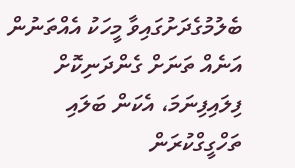ބެލުމުގެދަށުގައިވާ މީހަކު އެއްތަނުން އަނެއް ތަނަށް ގެންދަނިކޮށް ފިލައިފިނަމަ، އެކަން ބަލައި ތަހްގީގްކުރަން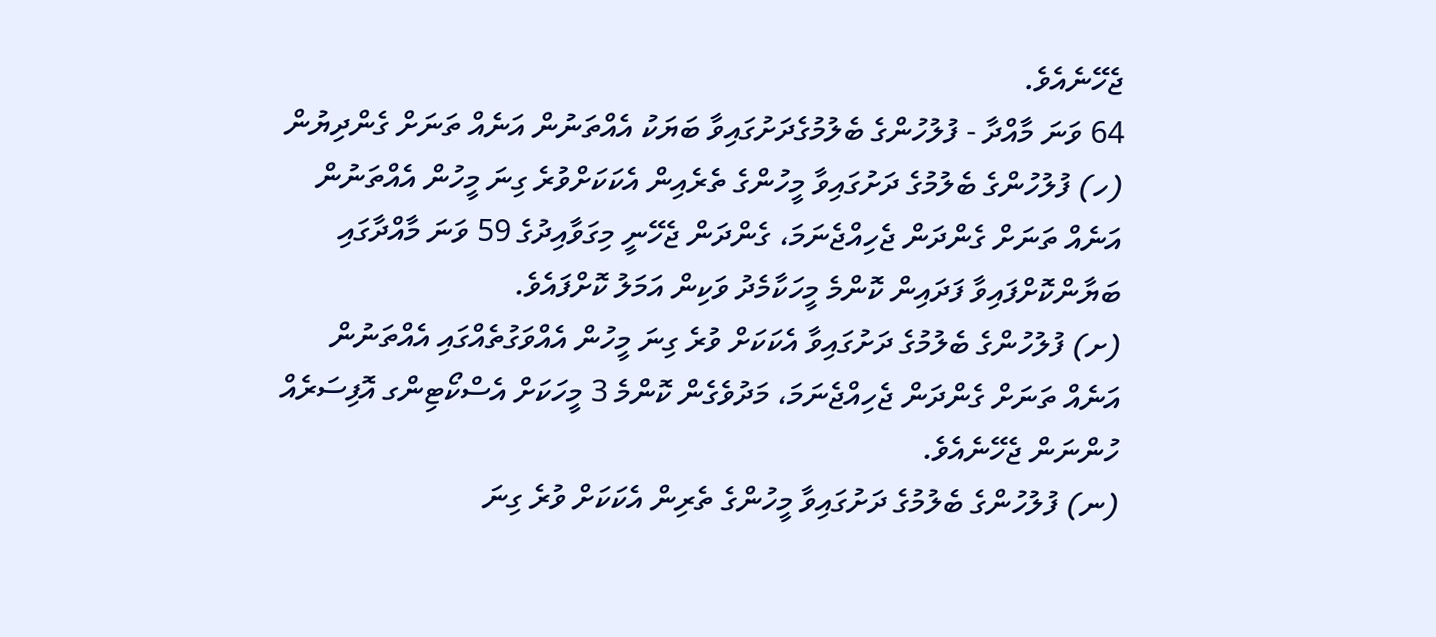ޖެހޭނެއެވެ.
64 ވަނަ މާއްދާ - ފުލުހުންގެ ބެލުމުގެދަށުގައިވާ ބަޔަކު އެއްތަނުން އަނެއް ތަނަށް ގެންދިޔުން
(ހ) ފުލުހުންގެ ބެލުމުގެ ދަށުގައިވާ މީހުންގެ ތެރެއިން އެކަކަށްވުރެ ގިނަ މީހުން އެއްތަނުން އަނެއް ތަނަށް ގެންދަން ޖެހިއްޖެނަމަ، ގެންދަން ޖެހޭނީ މިގަވާއިދުގެ 59 ވަނަ މާއްދާގައި ބަޔާންކޮށްފައިވާ ފަދައިން ކޮންމެ މީހަކާމެދު ވަކިން އަމަލު ކޮށްފައެވެ.
(ށ) ފުލުހުންގެ ބެލުމުގެ ދަށުގައިވާ އެކަކަށް ވުރެ ގިނަ މީހުން އެއްވަގުތެއްގައި އެއްތަނުން އަނެއް ތަނަށް ގެންދަން ޖެހިއްޖެނަމަ، މަދުވެގެން ކޮންމެ 3 މީހަކަށް އެސްކޯޓިންގ އޮފިސަރެއް ހުންނަން ޖެހޭނެއެވެ.
(ނ) ފުލުހުންގެ ބެލުމުގެ ދަށުގައިވާ މީހުންގެ ތެރިން އެކަކަށް ވުރެ ގިނަ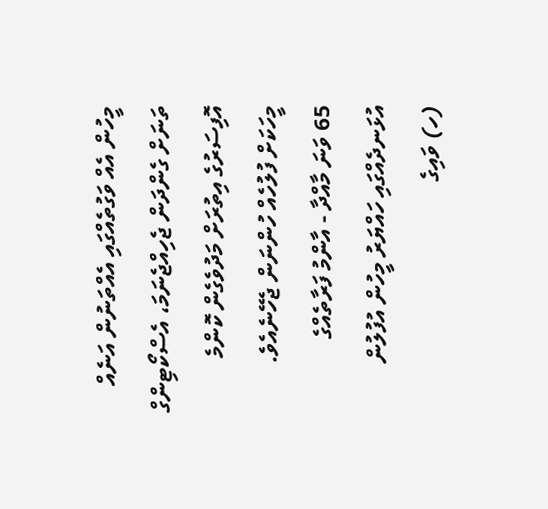މީހުން އެއް ވަގުތެއްގައި އެއްތަނުން އަނެއް ތަނަށް ގެންދަން ޖެހިއްޖެނަމަ، އެސްކޯޓިންގް އޮފިސަރުގެ އިތުރަށް މަދުވެގެން ކޮންމެ މީހަކަށް ފުލުހެއް ހުންނަން ޖެހޭނެއެވެ.
65 ވަނަ މާއްދާ - އާންމު ފަރާތެއްގެ އުޅަނދެއްގައި ހައްޔަރު މީހުން އުފުލުން
(ހ) ވައިގެ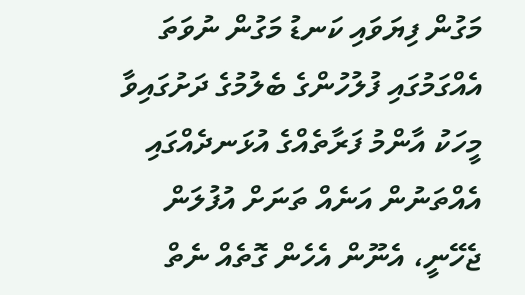މަގުން ފިޔަވައި ކަނޑު މަގުން ނުވަތަ އެއްގަމުގައި ފުލުހުންގެ ބެލުމުގެ ދަށުގައިވާ މީހަކު އާންމު ފަރާތެއްގެ އުޅަނދެއްގައި އެއްތަނުން އަނެއް ތަނަށް އުފުލަން ޖެހޭނީ، އެނޫން އެހެން ގޮތެއް ނެތް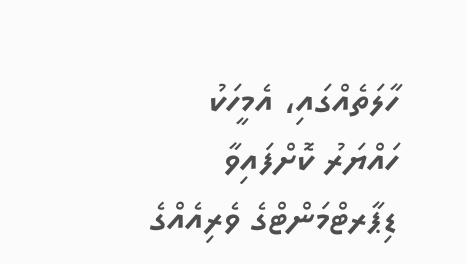ހާލަތެއްގައި، އެމީހަކު ހައްޔަރު ކޮށްފައިވާ ޑިޕާރޓްމަންޓްގެ ވެރިއެއްގެ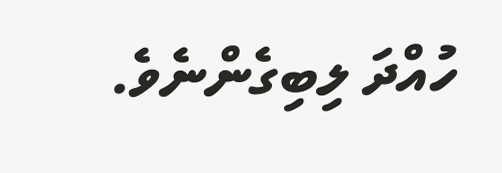ހުއްދަ ލިބިގެންނެވެ.